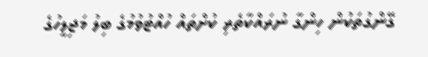ގޭންގުތަކުން ހިންގާ ނުރައްކާތެރި ކުށްތައް ހުއްޓުވުމުގެ ބިލު މަޖިލީހުގެ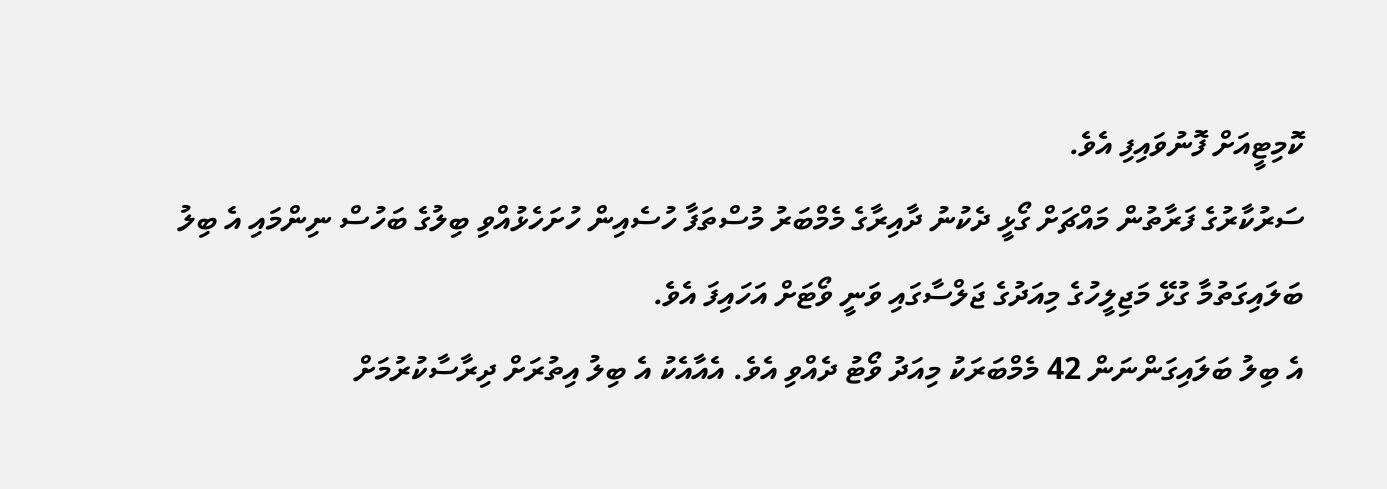ކޮމިޓީއަށް ފޮނުވައިފި އެވެ.
ސަރުކާރުގެ ފަރާތުން މައްޗަށް ގޯޅީ ދެކުނު ދާއިރާގެ މެމްބަރު މުސްތަފާ ހުސެއިން ހުށަހެޅުއްވި ބިލުގެ ބަހުސް ނިންމައި އެ ބިލު ބަލައިގަތުމާ ގުޅޭ މަޖިލީހުގެ މިއަދުގެ ޖަލްސާގައި ވަނީ ވޯޓަށް އަހައިފަ އެވެ.
އެ ބިލު ބަލައިގަންނަން 42 މެމްބަރަކު މިއަދު ވޯޓު ދެއްވި އެވެ. އެއާއެކު އެ ބިލު އިތުރަށް ދިރާސާކުރުމަށް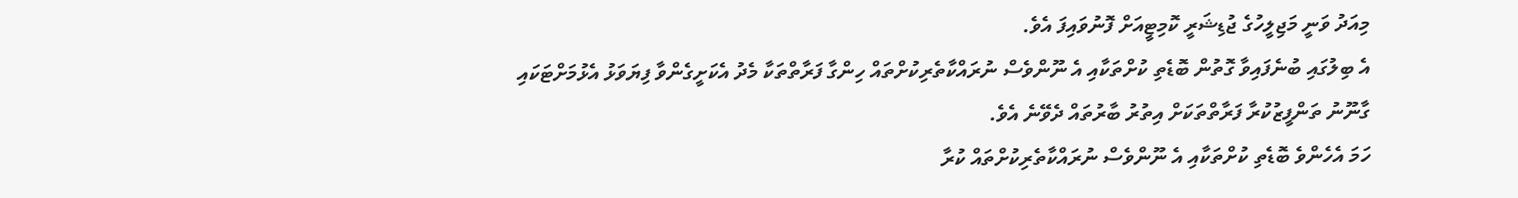މިއަދު ވަނީ މަޖިލީހުގެ ޖުޑިޝަރީ ކޮމިޓީއަށް ފޮނުވައިފަ އެވެ.
އެ ބިލުގައި ބުނެފައިވާ ގޮތުން ބޮޑެތި ކުށްތަކާއި އެ ނޫންވެސް ނުރައްކާތެރިކުށްތައް ހިންގާ ފަރާތްތަކާ މެދު އެކަށީގެންވާ ފިޔަވަޅު އެޅުމަށްޓަކައި ގާނޫނު ތަންފީޒުކުރާ ފަރާތްތަކަށް އިތުރު ބާރުތައް ދެވޭނެ އެވެ.
ހަމަ އެހެންވެ ބޮޑެތި ކުށްތަކާއި އެ ނޫންވެސް ނުރައްކާތެރިކުށްތައް ކުރާ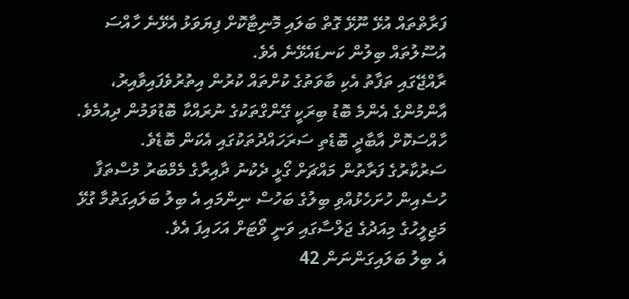ފަރާތްތައް އުޅޭ ނޫޅޭ ގޮތް ބަލައި މޮނިޓާކޮށް ފިޔަވަޅު އެޅޭނެ ހާއްސަ އުސޫލުތައް ބިލުން ކަނޑައެޅޭނެ އެވެ.
ރާއްޖޭގައި ތަފާތު އެކި ބާވަތުގެ ކުށްތައް ކުރުން އިތުރުވެފައިވާއިރު، އާންމުންގެ އެންމެ ބޮޑު ބިރަކީ ގޭންގްތަކުގެ ނުރައްކާ ބޮޑުވަމުން ދިއުމެވެ. ހާއްސަކޮށް އާބާދީ ބޮޑެތި ސަރަހައްދުތަކުގައި އެކަން ބޮޑެވެ.
ސަރުކާރުގެ ފަރާތުން މައްޗަށް ގޯޅީ ދެކުނު ދާއިރާގެ މެމްބަރު މުސްތަފާ ހުސެއިން ހުށަހެޅުއްވި ބިލުގެ ބަހުސް ނިންމައި އެ ބިލު ބަލައިގަތުމާ ގުޅޭ މަޖިލީހުގެ މިއަދުގެ ޖަލްސާގައި ވަނީ ވޯޓަށް އަހައިފަ އެވެ.
އެ ބިލު ބަލައިގަންނަން 42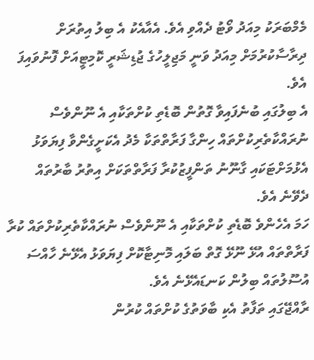މެމްބަރަކު މިއަދު ވޯޓު ދެއްވި އެވެ. އެއާއެކު އެ ބިލު އިތުރަށް ދިރާސާކުރުމަށް މިއަދު ވަނީ މަޖިލީހުގެ ޖުޑިޝަރީ ކޮމިޓީއަށް ފޮނުވައިފަ އެވެ.
އެ ބިލުގައި ބުނެފައިވާ ގޮތުން ބޮޑެތި ކުށްތަކާއި އެ ނޫންވެސް ނުރައްކާތެރިކުށްތައް ހިންގާ ފަރާތްތަކާ މެދު އެކަށީގެންވާ ފިޔަވަޅު އެޅުމަށްޓަކައި ގާނޫނު ތަންފީޒުކުރާ ފަރާތްތަކަށް އިތުރު ބާރުތައް ދެވޭނެ އެވެ.
ހަމަ އެހެންވެ ބޮޑެތި ކުށްތަކާއި އެ ނޫންވެސް ނުރައްކާތެރިކުށްތައް ކުރާ ފަރާތްތައް އުޅޭ ނޫޅޭ ގޮތް ބަލައި މޮނިޓާކޮށް ފިޔަވަޅު އެޅޭނެ ހާއްސަ އުސޫލުތައް ބިލުން ކަނޑައެޅޭނެ އެވެ.
ރާއްޖޭގައި ތަފާތު އެކި ބާވަތުގެ ކުށްތައް ކުރުން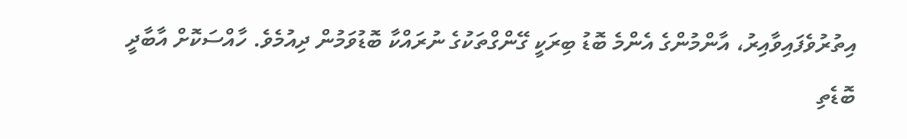އިތުރުވެފައިވާއިރު، އާންމުންގެ އެންމެ ބޮޑު ބިރަކީ ގޭންގްތަކުގެ ނުރައްކާ ބޮޑުވަމުން ދިއުމެވެ. ހާއްސަކޮށް އާބާދީ ބޮޑެތި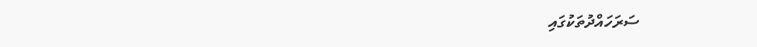ސަރަހައްދުތަކުގައި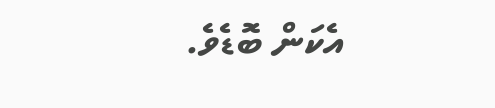އެކަން ބޮޑެވެ.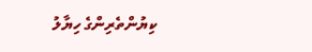ކިޔުންތެރިންގެ ހިޔާލު